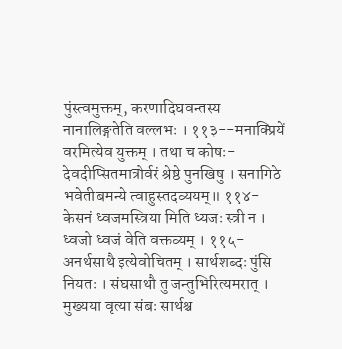पुंस्त्वमुक्तम्, करणादिघवन्तस्य नानालिङ्गतेति वल्लभः । ११३--मनाक्प्रियें वरमित्येव युक्तम् । तथा च कोषः-देवदीप्सितमात्रोर्वरं श्रेष्ठे पुनखिषु । सनागिठे भवेतीबमन्ये त्वाहुस्तदव्ययम्॥ ११४- केसनं ध्वजमस्त्रिया मिति ध्यजः स्त्री न । ध्वजो ध्वजं वेति वक्तव्यम् । ११५-अनर्थसाथै इत्येवोचितम् । सार्थशब्दः पुंसि नियतः । संघसाथौ तु जन्तुभिरित्यमरात् । मुख्यया वृत्या संबः सार्थश्च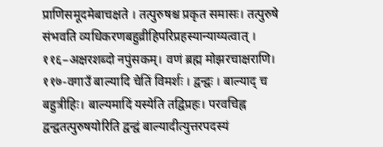प्राणिसमूदमेबाचक्षते । तत्पुरुषश्च प्रकृत समासः। तत्पुरुषे संभवति व्यधिकरणबहुव्रीहिपरिप्रहस्यान्याय्यत्वात् । ११६–अक्षरशब्दो नपुंसकम्। वणं ब्रह्म मोझरचाक्षराणि। ११७-वगाउँ बाल्यादि चेतिं विमर्शः । द्वन्द्वः । बाल्याद् च बहुत्रीहिः। बाल्यमादिं यस्येति तद्विप्रहः। परवचिह्न द्वन्द्वतत्पुरुषयोरिति द्वन्द्वं बाल्यादीत्युत्तरपदस्यं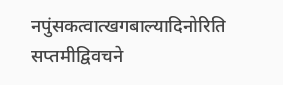नपुंसकत्वात्खगबाल्यादिनोरिति सप्तमीद्विवचने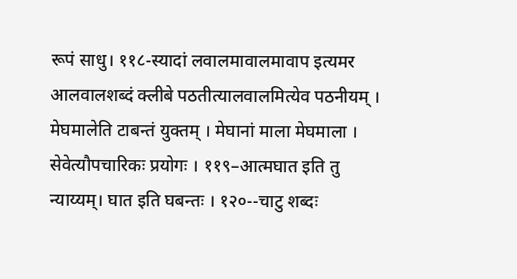रूपं साधु। ११८-स्यादां लवालमावालमावाप इत्यमर आलवालशब्दं क्लीबे पठतीत्यालवालमित्येव पठनीयम् । मेघमालेति टाबन्तं युक्तम् । मेघानां माला मेघमाला । सेवेत्यौपचारिकः प्रयोगः । ११९–आत्मघात इति तु न्याय्यम्। घात इति घबन्तः । १२०--चाटु शब्दः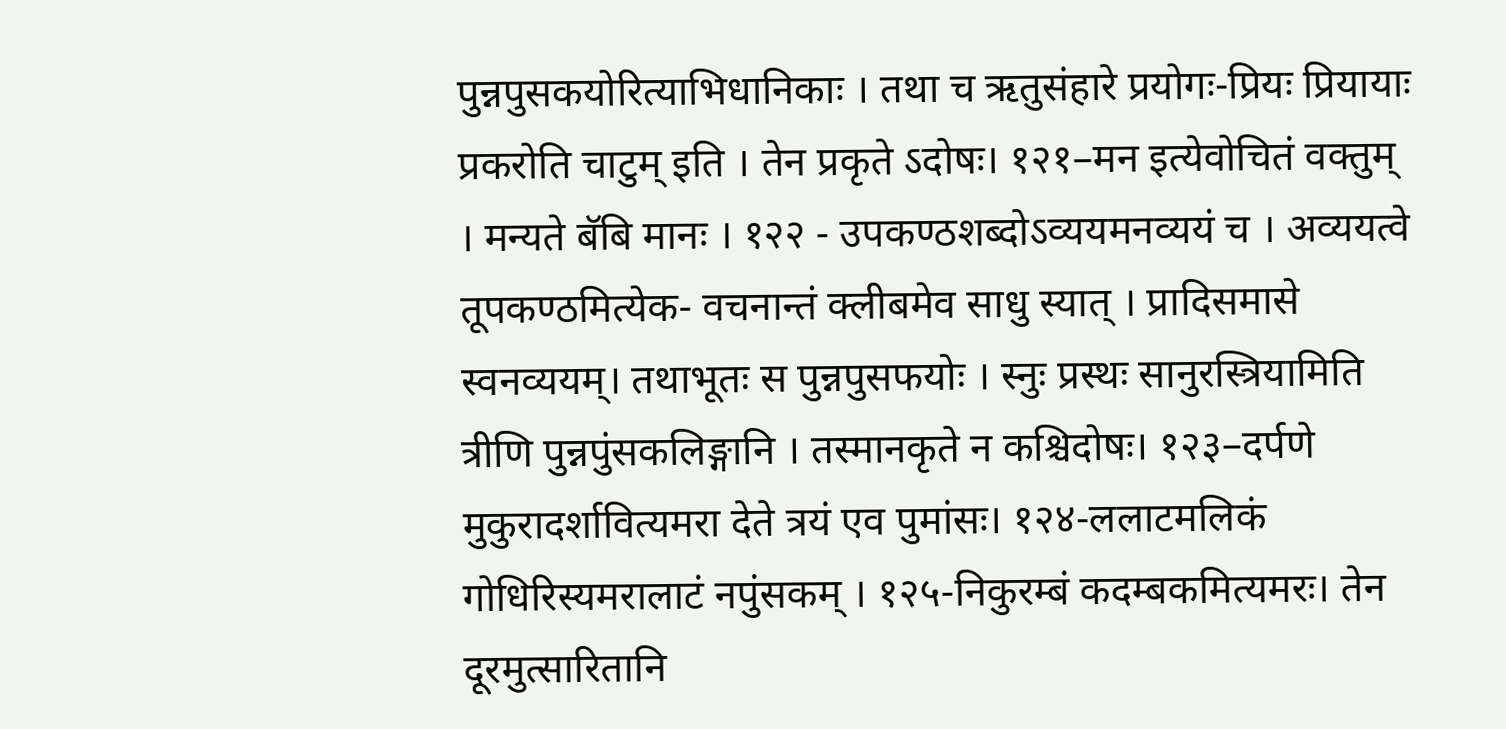पुन्नपुसकयोरित्याभिधानिकाः । तथा च ऋतुसंहारे प्रयोगः-प्रियः प्रियायाः प्रकरोति चाटुम् इति । तेन प्रकृते ऽदोषः। १२१–मन इत्येवोचितं वक्तुम् । मन्यते बॅबि मानः । १२२ - उपकण्ठशब्दोऽव्ययमनव्ययं च । अव्ययत्वे तूपकण्ठमित्येक- वचनान्तं क्लीबमेव साधु स्यात् । प्रादिसमासे स्वनव्ययम्। तथाभूतः स पुन्नपुसफयोः । स्नुः प्रस्थः सानुरस्त्रियामिति त्रीणि पुन्नपुंसकलिङ्गानि । तस्मानकृते न कश्चिदोषः। १२३–दर्पणे मुकुरादर्शावित्यमरा देते त्रयं एव पुमांसः। १२४-ललाटमलिकं गोधिरिस्यमरालाटं नपुंसकम् । १२५-निकुरम्बं कदम्बकमित्यमरः। तेन दूरमुत्सारितानि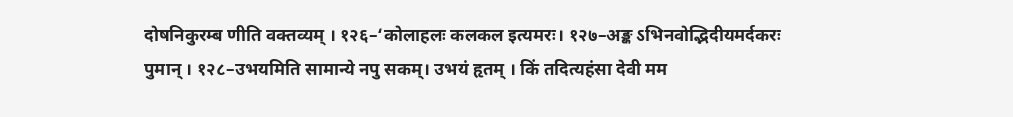दोषनिकुरम्ब णीति वक्तव्यम् । १२६–‘कोलाहलः कलकल इत्यमरः। १२७–अङ्क ऽभिनवोद्भिदीयमर्दकरः पुमान् । १२८–उभयमिति सामान्ये नपु सकम्। उभयं हृतम् । किं तदित्यहंसा देवी मम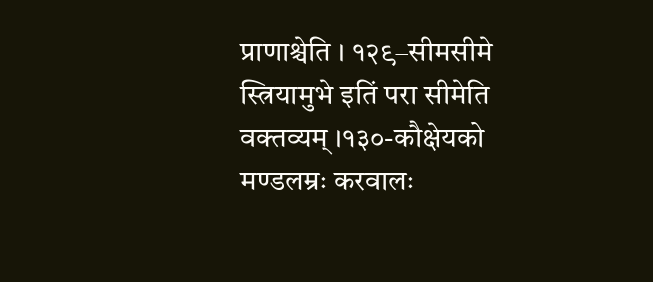प्राणाश्चेति । १२९–सीमसीमे स्त्रियामुभे इतिं परा सीमेति वक्तव्यम् ।१३०-कौक्षेयको मण्डलम्रः करवालः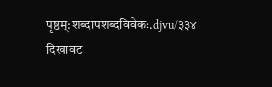पृष्ठम्:शब्दापशब्दविवेकः.djvu/३३४
दिखावट